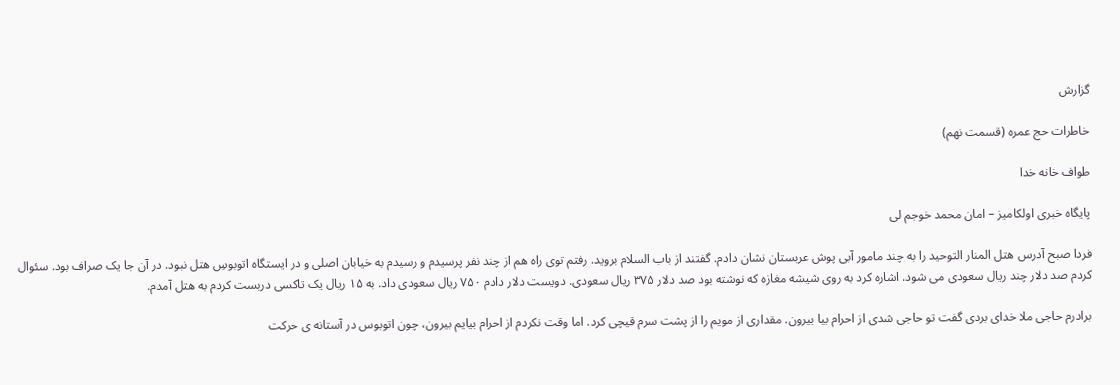گزارش

خاطرات حج عمره (قسمت نهم)

طواف خانه خدا

پایگاه خبری اولکامیز – امان محمد خوجم لی

فردا صبح آدرس هتل المنار التوحید را به چند مامور آبی پوش عربستان نشان دادم. گفتند از باب السلام بروید. رفتم توی راه هم از چند نفر پرسیدم و رسیدم به خیابان اصلی و در ایستگاه اتوبوسِ هتل نبود. در آن جا یک صراف بود. سئوال کردم صد دلار چند ریال سعودی می شود. اشاره کرد به روی شیشه مغازه که نوشته بود صد دلار ۳۷۵ ریال سعودی. دویست دلار دادم ۷۵۰ ریال سعودی داد. به ۱۵ ریال یک تاکسی دربست کردم به هتل آمدم.

برادرم حاجی ملا خدای بردی گفت تو حاجی شدی از احرام بیا بیرون. مقداری از مویم را از پشت سرم قیچی کرد. اما وقت نکردم از احرام بیایم بیرون، چون اتوبوس در آستانه ی حرکت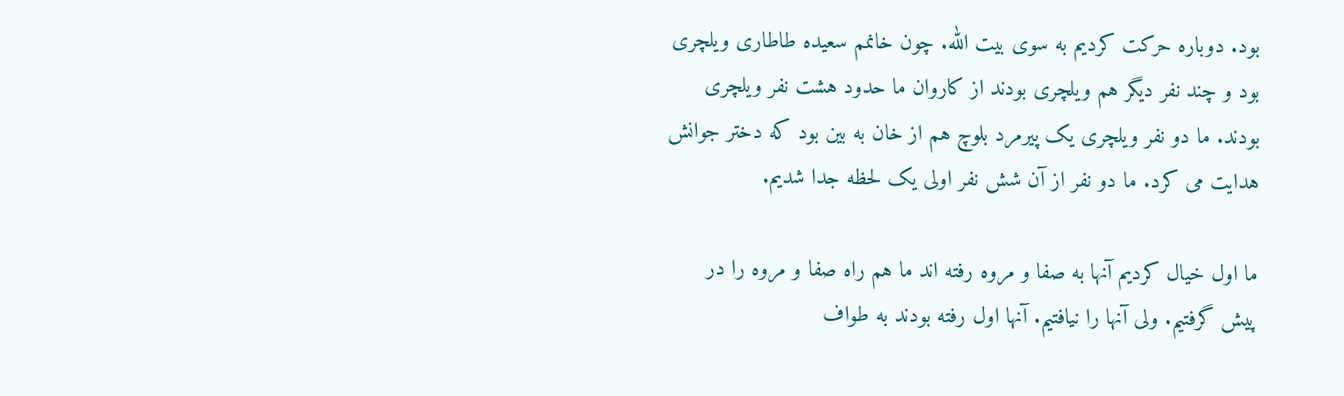بود. دوباره حرکت کردیم به سوی بیت الله. چون خانمم سعیده طاطاری ویلچری بود و چند نفر دیگر هم ویلچری بودند از کاروان ما حدود هشت نفر ویلچری بودند. ما دو نفر ویلچری یک پیرمرد بلوچ هم از خان به بین بود که دختر جوانش هدایت می کرد. ما دو نفر از آن شش نفر اولی یک لحظه جدا شدیم.

ما اول خیال کردیم آنها به صفا و مروه رفته اند ما هم راه صفا و مروه را در پیش گرفتیم. ولی آنها را نیافتیم. آنها اول رفته بودند به طواف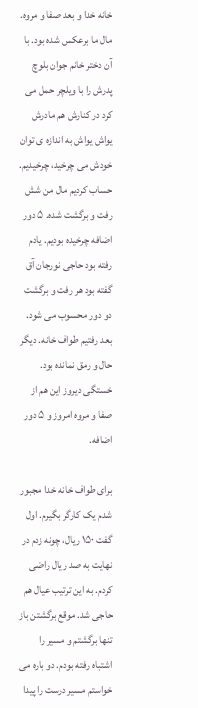خانه خدا و بعد صفا و مروه. مال ما برعکس شده بود. با آن دختر خانم جوان بلوچ پدرش را با ویلچر حمل می کرد در کنارش هم مادرش یواش یواش به اندازه ی توان خودش می چرخید، چرخیدیم. حساب کردیم مال من شش رفت و برگشت شده. ۵ دور اضافه چرخیده بودیم. یادم رفته بود حاجی نورجان آق گفته بود هر رفت و برگشت دو دور محسوب می شود. بعد رفتیم طواف خانه. دیگر حال و رمق نمانده بود. خستگی دیروز این هم از صفا و مروه امروز و ۵ دور اضافه.

برای طواف خانه خدا مجبور شدم یک کارگر بگیرم. اول گفت ۱۵۰ ریال، چونه زدم در نهایت به صد ریال راضی کردم. به این ترتیب عیال هم حاجی شد. موقع برگشتن باز تنها برگشتم و مسیر را اشتباه رفته بودم. دو باره می خواستم مسیر درست را پیدا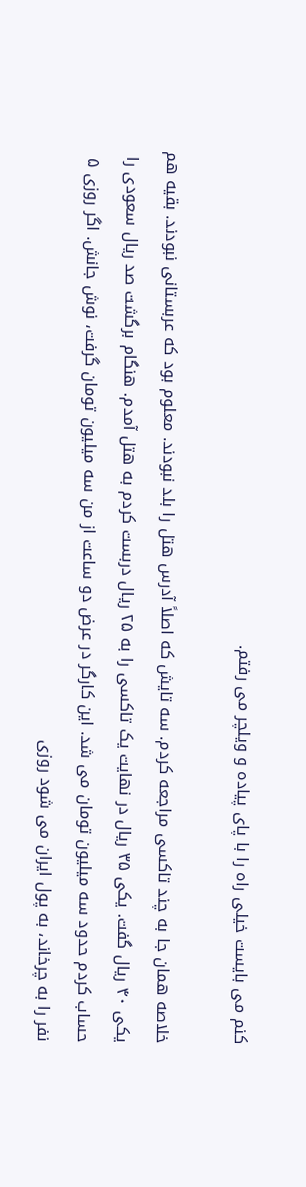کنم می بایست خیلی راه را با پای پیاده و ویلچر می رفتم.

خلاصه همان جا به چند تاکسی مراجعه کردم. سه تایش که اصلاً آدرس هتل را بلد نبودند. معلوم بود که عربستانی نبودند. بقیه هم یکی ۴۰ ریال گفت. یکی ۳۵ ریال در نهایت یک تاکسی را به ۲۵ ریال دربست کردم به هتل آمدم. هنگام برگشت صد ریال سعودی را حساب کردم حدود سه میلیون تومان می شد. این کارگر در عرض دو ساعت از من سه میلیون تومان گرفت، نوش جانش. اگر روزی ۵ نفر را به چرخاند، به پول ایران می شود روزی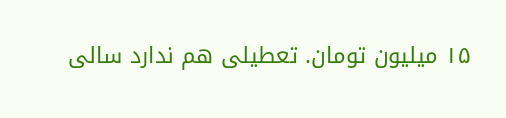۱۵ میلیون تومان. تعطیلی هم ندارد سالی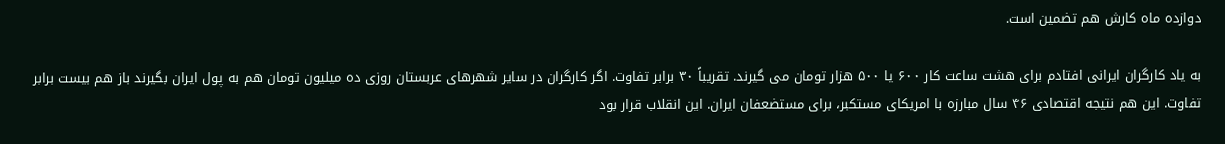دوازده ماه کارش هم تضمین است.

به یاد کارگران ایرانی افتادم برای هشت ساعت کار ۶۰۰ یا ۵۰۰ هزار تومان می گیرند. تقریباً ۳۰ برابر تفاوت. اگر کارگران در سایر شهرهای عربستان روزی ده میلیون تومان هم به پول ایران بگیرند باز هم بیست برابر تفاوت. این هم نتیجه اقتصادی ۴۶ سال مبارزه با امریکای مستکبر، برای مستضعفان ایران. این انقلاب قرار بود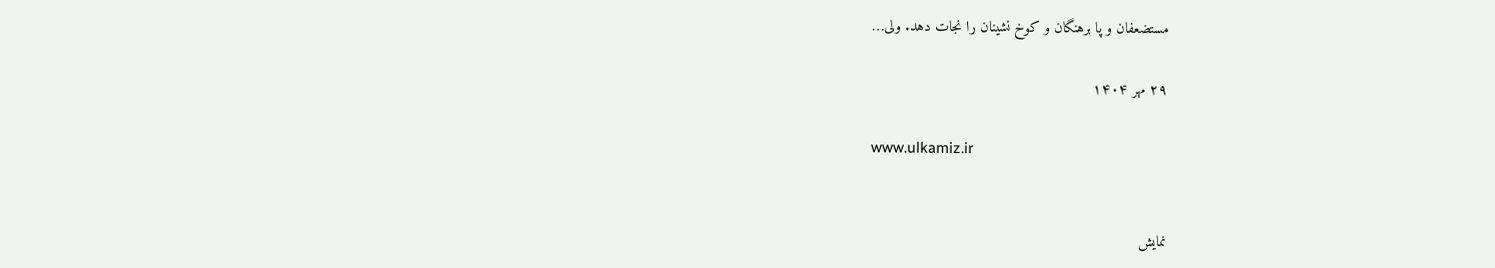مستضعفان و پا برهنگان و کوخ نشینان را نجات دهد. ولی…

۲۹ مهر ۱۴۰۴

www.ulkamiz.ir


نمایش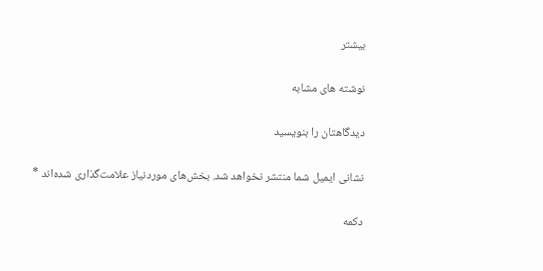بیشتر

نوشته های مشابه

دیدگاهتان را بنویسید

نشانی ایمیل شما منتشر نخواهد شد. بخش‌های موردنیاز علامت‌گذاری شده‌اند *

دکمه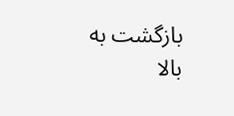بازگشت به بالا